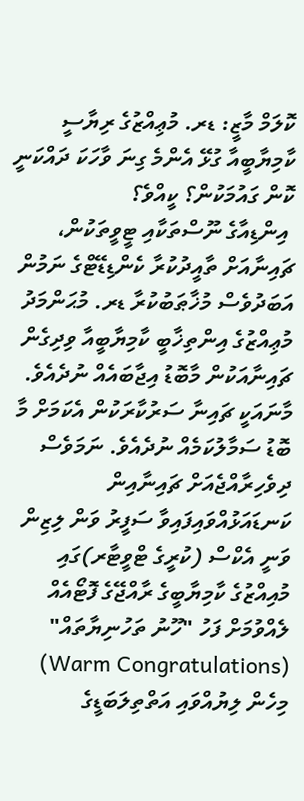ކޮލަމް މާޒީ: ޑރ. މުޢިއްޒުގެ ރިޔާސީ ކާމިޔާބީއާ ގުޅޭ އެންމެ ގިނަ ވާހަކަ ދައްކަނީ ކޮން ގައުމަކުން؟ ކީއްވެ؟
 އިންޑިއާގެ ނޫސްތަކާއި ޓީވީތަކުން، ޗައިނާއަށް ތާއީދުކުރާ ކެންޑިޑޭޓްގެ ނަމުން އަބަދުވެސް މުޚާޠަބުކުރާ ޑރ. މުޙަންމަދު މުޢިއްޒުގެ އިންތިޚާބީ ކާމިޔާބީއާ ވިދިގެން ޗައިނާއަކުން މާބޮޑު އިޖާބައެއް ނުދެއެވެ. މާނައަކީ ޗައިނާ ސަރުކާރަކުން އެކަމަށް މާ ބޮޑު ސަމާލުކަމެއް ނުދެއެވެ. ނަމަވެސް ދިވެހިރާއްޖެއަށް ޗައިނާއިން ކަނޑައަޅުއްވައިފައިވާ ސަފީރު ވަން ލިޒިން ވަނީ އެކްސް (ކުރީގެ ޓްވީޓާރ)ގައި މުއިއްޒުގެ ކާމިޔާބީގެ ރާއްޖޭގެ ފޮޓޯއެއް ލެއްވުމަށް ފަހު "ހޫނު ތަހުނިޔާތައް" (Warm Congratulations) މިހެން ލިޔުއްވައި އަތްތިލަބަޑީގެ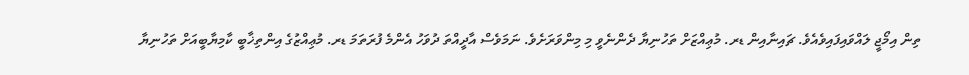ތިން އިމޯޖީ ލައްވައިފައިވެއެވެ. ޗައިނާއިން ޑރ. މުޢިއްޒަށް ތަހުނިޔާ ދެންނެވީ މި މިންވަރަށެވެ. ނަމަވެސް އާދީއްތަ ދުވަހު އެންމެ ފުރަތަމަ ޑރ. މުޢިއްޒުގެ އިންތިޚާބީ ކާމިޔާބީއަށް ތަހުނިޔާ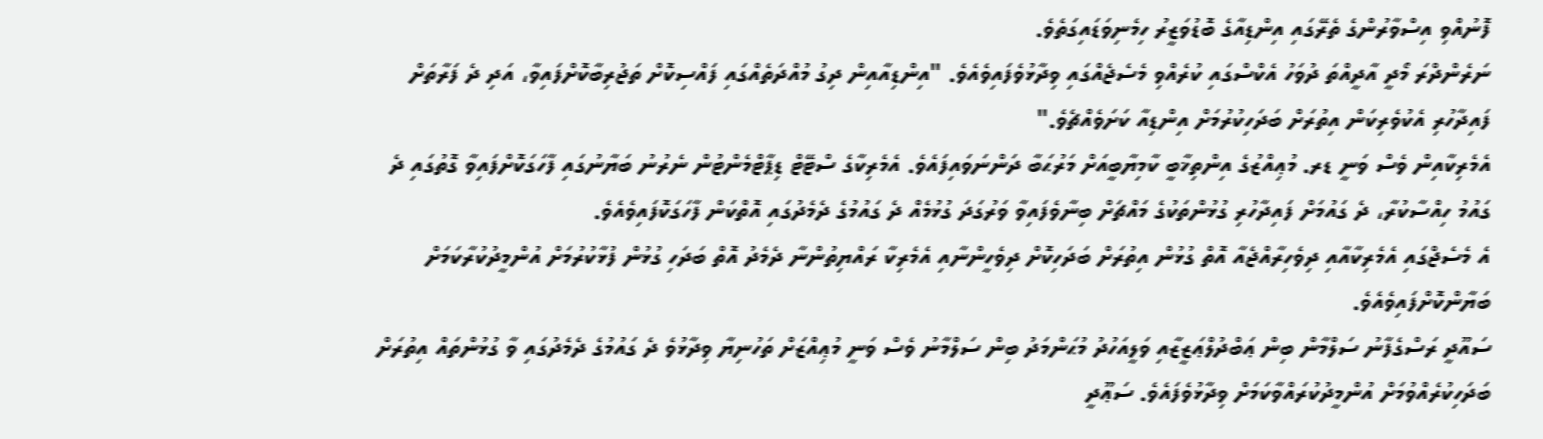ފޮނުއްވި އިސްވާރުންގެ ތެރޭގައި އިންޑިއާގެ ބޮޑުވަޒީރު ހިމެނިވަޑައިގަތެވެ.
ނަރެންދްރަ މޯދީ އާދީއްތަ ދުވަހު އެކްސްގައި ކުރެއްވި މެސެޖެއްގައި ވިދާޅުވެފައިވެއެވެ. "އިންޑިއާއިން ދިގު މުއްދަތެއްގައި ފައްސިކޮށް ތަޖުރިބާކޮށްފައިވާ، އަދި ދެ ފަރާތަށް ފައިދާހުރި އެކުވެރިކަން އިތުރަށް ބަދަހިކުރުމަށް އިންޑިއާ ކަށަވެއްޗެވެ."
އެމެރިކާއިން ވެސް ވަނީ ޑރ. މުޢިއްޒުގެ އިންތިޚާބީ ކާމިޔާބީއަށް މަރުޙަބާ ދަންނަވައިފައެވެ. އެމެރިކާގެ ސްޓޭޓް ޑިޕާޓްމެންޓުން ނެރުނު ބަޔާނުގައި ފާހަގަކޮށްފައިވާ ގޮތުގައި ދެ ގައުމު ހިއްސާކުރާ، ދެ ގައުމަށް ފައިދާހުރި ގުޅުންތަކުގެ މައްޗަށް ބިނާވެފައިވާ ވަރުގަދަ ގުޅުމެއް ދެ ގައުމުގެ ދެމެދުގައި އޮތްކަން ފާހަގަކޮފައިވެއެވެ.
އެ މެސެޖްގައި އެމެރިކާއާއި ދިވެހިރާއްޖެއާ އޮތް ގުޅުން އިތުރަށް ބަދަހިކޮށް ދިވެހީންނާއި އެމެރިކާ ރައްޔިތުންނާ ދެމެދު އޮތް ބަދަހި ގުޅުން ފުޅާކުރުމަށް އުންމީދުކުރާކަމަށް ބަޔާންކޮށްފައިވެއެވެ.
ސައޫދީ ރަސްގެފާނު ސަލްމާން ބިން ޢަބްދުލްޢަޒީޒާއި ވަލީއަހުދު މުޙަންމަދު ބިން ސަލްމާނު ވެސް ވަނީ މުޢިއްޒަށް ތަހުނިޔާ ވިދާޅުވެ ދެ ގައުމުގެ ދެމެދުގައި ވާ ގުޅުންތައް އިތުރަށް ބަދަހިކުރެއްވުމަށް އުންމީދުކުރައްވާކަމަށް ވިދާޅުވެފައެވެ. ސަޢޫދީ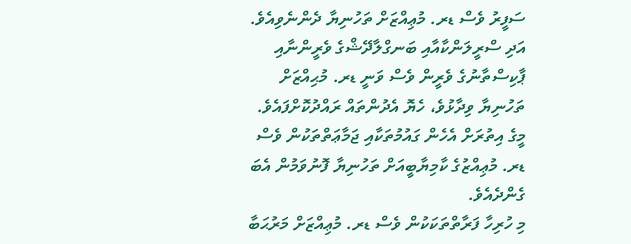ސަފީރު ވެސް ޑރ. މުޢިއްޒަށް ތަހުނިޔާ ދެންނެވިއެވެ. އަދި ސްރީލަންކާއާއި ބަނގްލާދޭޝްގެ ވެރީންނާއި ޕާކިސްތާނުގެ ވެރީން ވެސް ވަނީ ޑރ. މުޙިއްޒަށް ތަހުނިޔާ ވިދާޅުވެ، ހެޔޮ އެދުންތައް ރައްދުކޮށްފައެވެ. މީގެ އިތުރަށް އެހެން ގައުމުތަކާއި ޖަމާޢަތްތަކުން ވެސް ޑރ. މުޢިއްޒުގެ ކާމިޔާބީއަށް ތަހުނިޔާ ފޮނުވަމުން އެބަ ގެންދެއެވެ.
މި ހުރިހާ ފަރާތްތަކަކުން ވެސް ޑރ. މުޢިއްޒަށް މަރުޙަބާ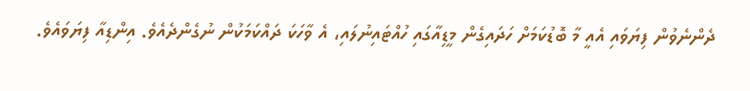ދެންނެވުން ފިޔަވައި އެއީ މާ ބޮޑުކަމަށް ހަދައިގެން މީޑިއާގައި ހުއްޓައިނުލައި، އެ ވާހަކަ ދައްކަމަކުން ނުގެންދެއެވެ. އިންޑިއާ ފިޔަވައެވެ.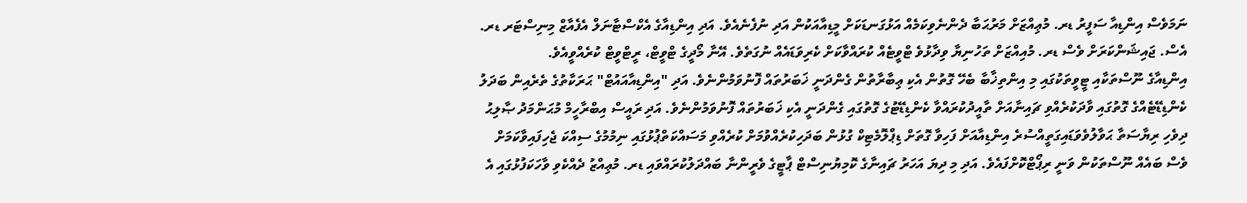ނަމަވެސް އިންޑިއާ ސަފީރު ޑރ. މުޢިއްޒަށް މަރުޙަބާ ދެންނެވިކަމެއް އަޅުގަނޑަކަށް މީޑިއާއަކުން އަދި ނުފެނެއެވެ. އަދި އިންޑިއާގެ އެކްސްޓާނަލް އެފެއާޒް މިނިސްޓަރ ޑރ. އެސް. ޖައިޝަންކަރަށް ވެސް ޑރ. މުއިއްޒަށް ތަހުނިޔާ ވިދާޅުވެ ޓްވީޓެއް ކުރައްވާކަށް ކެރިވަޑައެއް ނުގަތެވެ. އޭނާ މޯދީގެ ޓްވީޓް، ރީޓްވީޓް ކުރެއްވީއެވެ.
އިންޑިއާގެ ނޫސްތަކާއި ޓީވީތަކުގައި މި އިންތިޚާބާ ބެހޭ ގޮތުން އެކި ޢިބާރާތުން ގެންދަނީ ޚަބަރުތައް ފޮނުވަމުންނެވެ. އަދި "އިންޑިއާއައުޓް" ޙަރަކާތުގެ ތެރެއިން ބަދަލު ކެންޑިޑޭޓެއްގެ ގޮތުގައި ވާދަކުރެއްވި ޗައިނާއަށް ތާއީދުކުރައްވާ ކެންޑިޑޭޓުގެ ގޮތުގައި ގެންދަނީ އެކި ޚަބަރުތައް ފޮނުވަމުންނެވެ. އަދި ރައީސް އިބްރާހީމް މުޙަންމަދު ޞާލިޙު ދިވެހި ރިޔާސަތާ ޙަވާލުވެވަޑައިގަތީއްސުރެ އިންޑިއާއަށް ފަހިވާ ގޮތަށް ޑިޕްލޮމެޓިކް ގުޅުން ބަދަހިކުރެއްވުމަށް ކުރެއްވި މަސައްކަތްޕުޅުގައި ނިމުމުގެ ސިއްކަ ޖެހިފައިވާކަމަށް ވެސް ބައެއް ނޫސްތަކުން ވަނީ ރިޕޯޓްކޮށްފައެވެ. އަދި މި ދިޔަ އަހަރު ޗައިނާގެ ކޮމިޔުނިސްޓް ޕާޓީގެ ވެރީންނާ ބައްދަލުކުރައްވައި ޑރ. މުޢިއްޒު ދެއްކެވި ވާހަކަފުޅުގައި އެ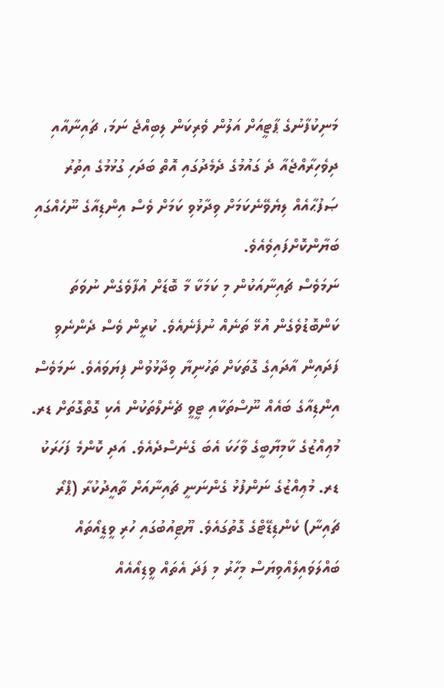މަނިކުފާނުގެ ޕާޓީއަށް އަލުން ވެރިކަން ލިބިއްޖެ ނަމަ، ޗައިނާއާއި ދިވެހިރާއްޖެއާ ދެ ގައުމުގެ ދެމެދުގައި އޮތް ބަދަހި ގުޅުމުގެ އިތުރު ޞަފުޙާއެއް ލިޔެވޭނެކަމަށް ވިދާޅުވި ކަމަށް ވެސް އިންޑިއާގެ ނޫހެއްގައި ބަޔާންކޮށްފައިވެއެވެ.
ނަމަވެސް ޗައިނާއަކުން މި ކަމަކާ މާ ބޮޑަށް އުފާވެގެން ނުވަތަ ކަންބޮޑުވެގެން އުޅޭ ތަނެއް ނުފެނެއެވެ. ކުރީން ވެސް ދެންނެވި ފަދައިން އާދައިގެ ގޮތަކަށް ތަހުނިޔާ ވިދާޅުވުން ފިޔަވައެވެ. ނަމަވެސް އިންޑިއާގެ ބައެއް ނޫސްތަކާއި ޓީވީ ޗެނެލްތަކުން އެކި ގޮތްގޮތަށް ޑރ. މުޢިއްޒުގެ ކާމިޔާބީގެ ވާހަކަ އެބަ ގެނެސްދެއެވެ. އަދި ކޮންމެ ފަހަރަކު ޑރ. މުޢިއްޒުގެ ނަންފުޅު ގެންނަނީ ޗައިނާއަށް ތާއީދުކުރާ (ޕްރޯ ޗައިނާ) ކެންޑިޑޭޓްގެ ގޮތުގައެވެ. ޔޫޓިއުބުގައި ހުރި ވީޑީއޯތައް ބައްލަވައިލެއްވިޔަސް މިހާރު މި ފަދަ އެތައް ވީޑިއޯއެއް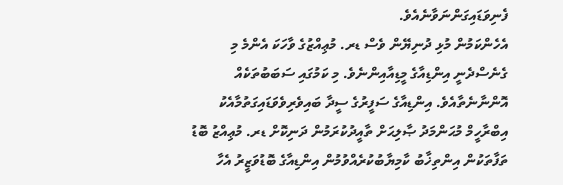ފެނިވަޑައިގަންނަވާނެއެވެ.
އެހެންކަމުން މުޅި ދުނިޔޭން ވެސް ޑރ. މުޢިއްޒުގެ ވާހަކަ އެންމެ މި ގެނެސްދެނީ އިންޑިއާގެ މީޑިއާއިންނެވެ. މި ކަމުގައި ސަބަބުތަކެއް އޮންނާނެތާއެވެ. އިންޑިއާގެ ސަފީރުގެ ސީދާ ބައިވެރިވެވަޑައިގަތުމާއެކު އިބްރާހީމް މުޙަންމަދު ޞާލިޙަށް ތާއީދުކުރަމުން ދަނިކޮށް ޑރ. މުޢިއްޒު ބޮޑު ތަފާތަކުން އިންތިޚާބު ކާމިޔާބުކުރެއްވުމުން އިންޑިއާގެ ބޮޑުވަޒީރު އެހާ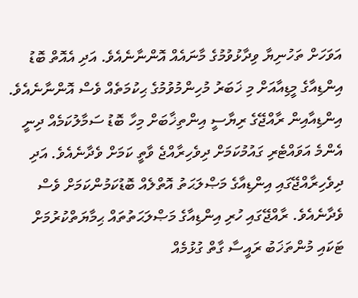އަވަހަށް ތަހުނިޔާ ވިދާޅުވުމުގެ މާނައެއް އޮންނާނެއެވެ. އަދި އެއޮތް ބޮޑު އިންޑިއާގެ މީޑިއާއަށް މި ޚަބަރު މުހިންމުވުމުގެ ޙިކުމަތެއް ވެސް އޮންނާނެއެވެ.
އިންޑިއާއިން ރާއްޖޭގެ ރިޔާސީ އިންތިޚާބަށް މިހާ ބޮޑު ސަމާލުކަމެއް ދިނީ އެންމެ އަވައްޓެރި ގައުމުކަމަށް ދިވެހިރާއްޖެ ވާތީ ކަމަށް ވެދާނެއެވެ. އަދި ދިވެހިރާއްޖޭގައި އިންޑިއާގެ މަޞްލަޙަތު އޮތްލެއް ބޮޑުކަމުންކަމަށް ވެސް ވެދާނެއެވެ. ރާއްޖޭގައި ހުރި އިންޑިއާގެ މަޞްލަޙަތުތައް ޙިމާޔަތްކުރުމަށް ޓަކައި މުންތަޚަބު ރައީސާ ގާތް ގުޅުމެއް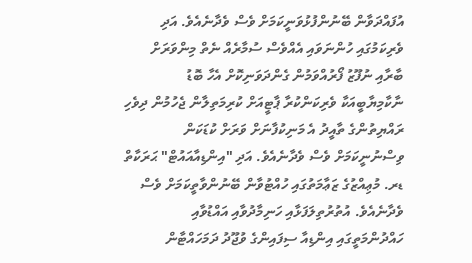އުފައްދަވާން ބޭނުންފުޅުވަނީކަމަށް ވެސް ވެދާނެއެވެ. އަދި ވެރިކަމުގައި ހުންނަވައި އެއްވެސް ސުމާރެއް ނެތް މިންވަރަށް ބާރާއި ނުފޫޒު ފޯރުއްވަމުން ގެންދަވަނިކޮށް އެހާ ބޮޑު ނާކާމިޔާބީއަކާ ވެރިކަންކުރާ ޕާޓީއަށް ކުރިމަތިލާން ޖެހުމުން ދިވެހި ރައްޔިތުންގެ ތާއީދު އެ މަނިކުފާނަށް ވަރަށް ކުޑަކަން ވިސްނުނީކަމަށް ވެސް ވެދާނެއެވެ. އަދި "އިންޑިއާއައުޓް" ޙަރަކާތް ޑރ. މުޢިއްޒުގެ ޒަޢާމަތުގައި ހުއްޓުވާން ބޭނުންވާތީކަމަށް ވެސް ވެދާނެއެވެ. އުތުރުތިލަފަޅާއި ހަނިމާދުވާއި އައްޑުވާއި ހައްދުންމަތީގައި އިންޑިއާ ސިފައިންގެ ވުޖޫދު ދަމަހައްޓާން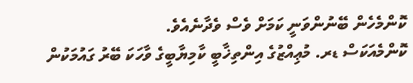ކޮންމެހެން ބޭނުންވަނީ ކަމަށް ވެސް ވެދާނެއެވެ.
ކޮންމެއަކަސް ޑރ. މުޢިއްޒުގެ އިންތިޚާބީ ކާމިޔާބީގެ ވާހަކަ ބޭރު ގައުމަކުން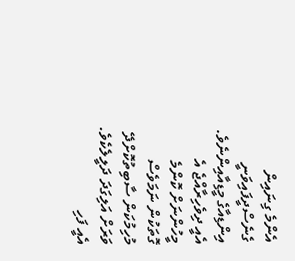އެންމެ ގިނައިން ގެނެސްދީފައިވަނީ އިންޑިއާގެ މީޑިއާއިންނެވެ. އެއީ ދިވެހިރާއްޖެ އެ މީހުންނަށް ކޮންމެ ގޮތަކުން ނަމަވެސް މުހިމުކަން ސާބިތުކޮށްދޭ ވަރަށް އަލިގަދަ ދަލީލެކެވެ. އެއީ ފަހި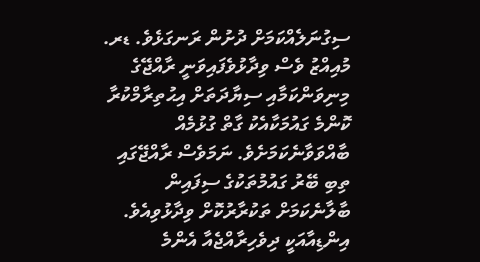ސިގުނަލެއްކަމަށް ދުށުން ރަނގަޅެވެ. ޑރ. މުއިއްޒު ވެސް ވިދާޅުވެފައިވަނީ ރާއްޖޭގެ މިނިވަންކަމާއި ސިޔާދަތަށް އިޙުތިރާމްކުރާ ކޮންމެ ގައުމަކާއެކު ގާތް ގުޅުމެއް ބާއްވަވާނެކަމަށެވެ. ނަމަވެސް ރާއްޖޭގައި ތިބި ބޭރު ގައުމުތަކުގެ ސިފައިން ބާލާނެކަމަށް ތަކުރާރުކޮށް ވިދާޅުވިއެވެ. އިންޑިއާއަކީ ދިވެހިރާއްޖެއާ އެންމެ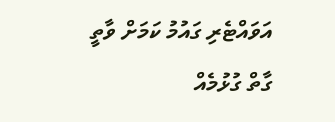އަވައްޓެރި ގައުމު ކަމަށް ވާތީ ގާތް ގުޅުމެއް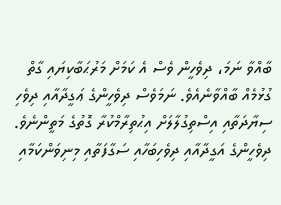ބާއްވާ ނަމަ، ދިވެހީން ވެސް އެ ކަމަށް މަރުޙަބާކިޔައި ގާތް ގުޅުމެއް ބާއްވާނެއެވެ. ނަމަވެސް ދިވެހީންގެ ޢަގީދާއާއި ދިވެހި ސިޔާދަތާއި އިސްތިގުލާލަށް އިޙުތިރާމްކުރާ ގޮތުގެ މަތީންނެވެ. ދިވެހީންގެ އަގީދާއާއި ދިވެހިބަހާއި ސަގާފަތާއި މިނިވަންކަމާއި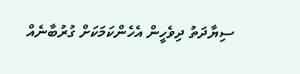ސިޔާދަތު ދިވެހީން އެހެންކަމަކަށް ގުރުބާނެއް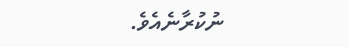ނުކުރާނެއެވެ.